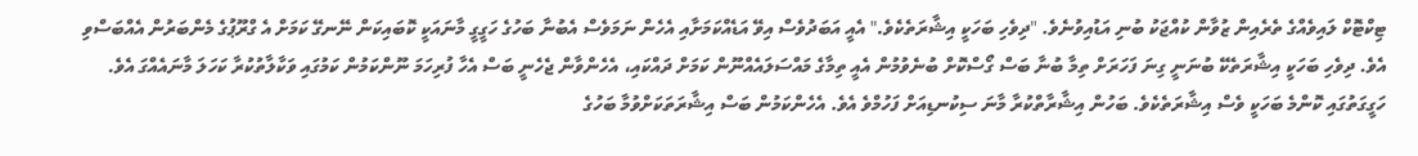ޓިކްޓޮކް ލައިވެއްގެ ތެރެއިން ޒުވާން ކުއްޖަކު ބުނި އަޑުއިވުނެވެ. "ދިވެހި ބަހަކީ އިޝާރަތެކެވެ." އެއީ އަބަދުވެސް އިވޭ އަޑެއްކަމަށާއި އެހެން ނަމަވެސް އެބުނާ ބަހުގެ ހަގީގީ މާނައަކީ ކޮބައިކަން ނޭނގޭ ކަމަށް އެ ގްރޫޕުގެ މެންބަރުން އެއްބަސްވި އެވެ. ދިވެހި ބަހަކީ އިޝާރަތެކޭ ބުނަނީ ގިނަ ފަހަރަށް ތިމާ ބުނާ ބަސް ގޯސްކޮށް ބުނެވުމުން އެއީ ތިމާގެ މައްސަލައެއްނޫން ކަމަށް ދައްކައި، އެހެންވާން ޖެހެނީ ބަސް އެހާ ފުރިހަމަ ނޫންކަމުން ކަމުގައި ވަކާލާތުކުރާ ކަހަލަ މާނައެއްގަ އެވެ. ހަގީގަތުގައި ކޮންމެ ބަހަކީ ވެސް އިޝާރަތެކެވެ. ބަހުން އިޝާރާތްކުރާ މާނަ ސިކުނޑިއަށް ފަހުމްވެ އެވެ. އެހެންކަމުން ބަސް އިޝާރަތަކަށްވުމާ ބަހުގެ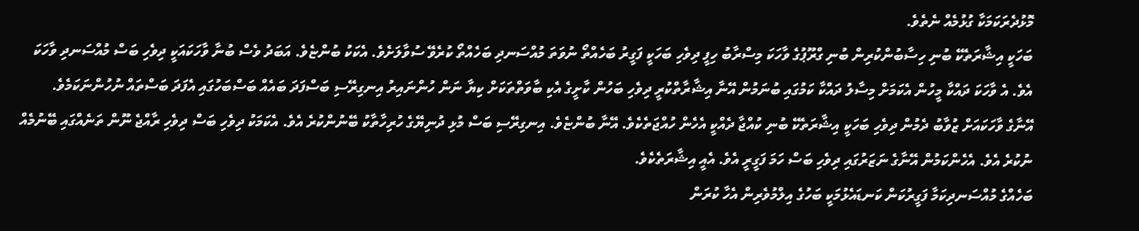މޮޅުދެރަކަމަކާ ގުޅުމެއް ނެތެވެ.
ބަހަކީ އިޝާރަތެކޭ ބުނި ހިސާބުންކުރިން ބުނި ގްރޫޕުގެ ވާހަކަ މިސްރާބު ހިފީ ދިވެހި ބަހަކީ ފަގީރު ބަހެއްތޯ ނުވަތަ މުއްސަނދި ބަހެއްތޯ ކުރެވޭ ސުވާލަށެވެ. އެކަކު ބުންޏެވެ. އަބަދު ވެސް ބުނާ ވާހަކައަކީ ދިވެހި ބަސް މުއްސަނދި ވާހަކަ އެވެ. އެ ވާހަކަ ދައްކާ މީހުން އެކަމަށް މިސާލު ދައްކާ ކަމުގައި ބުނަމުން އޭނާ އިޝާރާތްކުރީ ދިވެހި ބަހުން ކާށީގެ އެކި ބާވަތްތަކަށް ކިޔާ ނަން ހުންނައިރު އިނގިރޭސި ބަސްފަދަ ބައެއް ބަސްބަހުގައި އެފަދަ ބަސްތައް ނުހުންނަކަމެވެ.
އޭނާގެ ވާހަކައަށް ޒުވާބު ދެމުން ދިވެހި ބަހަކީ އިޝާރަތެކޭ ބުނި ކުއްޖާ ދެއްކީ އެހެން ހުއްޖަތެކެވެ. އޭނާ ބުންޏެވެ. އިނގިރޭސި ބަސް މުޅި ދުނިޔޭގެ ހުރިހާތާކު ބޭނުންކުރެ އެވެ. އެކަމަކު ދިވެހި ބަސް ދިވެހި ރާއްޖެ ނޫން ތަނެއްގައި ބޭނުމެއް ނުކުރެ އެވެ. އެހެންކަމުން އޭނާގެ ނަޒަރުގައި ދިވެހި ބަސް ހަމަ ފަގީރީ އެވެ. އެއީ އިޝާރަތެކެވެ.
ބަހެއްގެ މުއްސަނދިކަމާ ފަގީރުކަން ކަނޑައެޅުމަކީ ބަހުގެ އިލްމުވެރިން އެހާ ކުރަން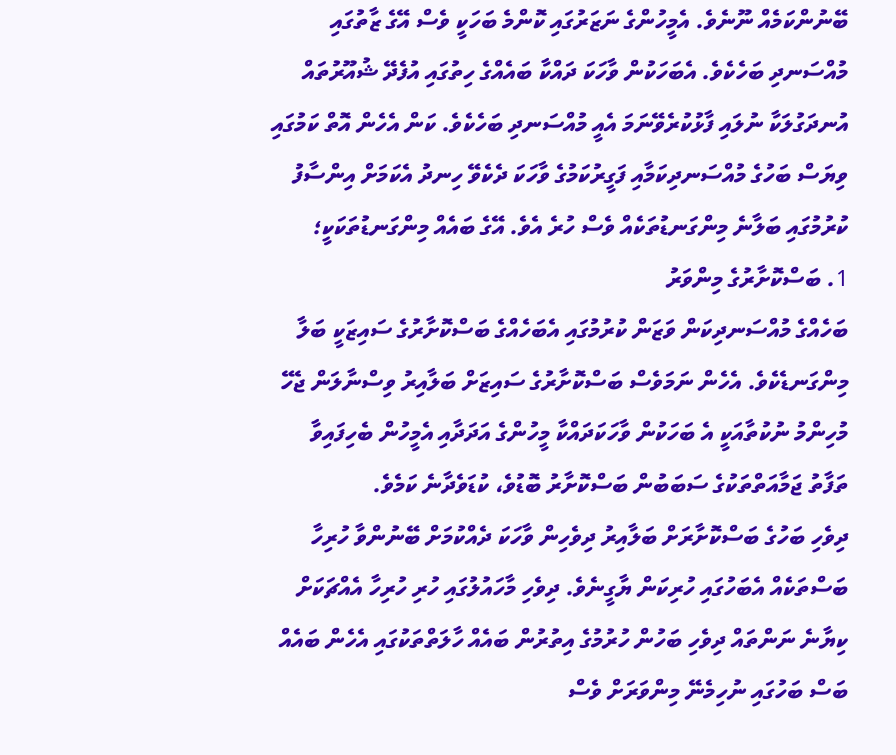ބޭނުންކަމެއް ނޫނެވެ. އެމީހުންގެ ނަޒަރުގައި ކޮންމެ ބަހަކީ ވެސް އޭގެ ޒާތުގައި މުއްސަނދި ބަހެކެވެ. އެބަހަކުން ވާހަކަ ދައްކާ ބައެއްގެ ހިތުގައި އުފެދޭ ޝުއޫރުތައް އުނދަގުލަކާ ނުލައި ފާޅުކުރެވޭނަމަ އެއީ މުއްސަނދި ބަހެކެވެ. ކަން އެހެން އޮތް ކަމުގައި ވިޔަސް ބަހުގެ މުއްސަނދިކަމާއި ފަގީރުކަމުގެ ވާހަކަ ދެކެވޭ ހިނދު އެކަމަށް އިންސާފު ކުރުމުގައި ބަލާނެ މިންގަނޑުތަކެއް ވެސް ހުރެ އެވެ. އޭގެ ބައެއް މިންގަނޑުތަކަކީ؛
1. ބަސްކޮށާރުގެ މިންވަރު
ބަހެއްގެ މުއްސަނދިކަން ވަޒަން ކުރުމުގައި އެބަހެއްގެ ބަސްކޮށާރުގެ ސައިޒަކީ ބަލާ މިންގަނޑެކެވެ. އެހެން ނަމަވެސް ބަސްކޮށާރުގެ ސައިޒަށް ބަލާއިރު ވިސްނާލަން ޖެހޭ މުހިންމު ނުކުތާއަކީ އެ ބަހަކުން ވާހަކަދައްކާ މީހުންގެ އަދަދާއި އެމީހުން ބެހިފައިވާ ތަފާތު ޖަމާއަތްތަކުގެ ސަބަބުން ބަސްކޮށާރު ބޮޑުވެ، ކުޑަވެދާނެ ކަމެވެ.
ދިވެހި ބަހުގެ ބަސްކޮށާރަށް ބަލާއިރު ދިވެހިން ވާހަކަ ދެއްކުމަށް ބޭނުންވާ ހުރިހާ ބަސްތަކެއް އެބަހުގައި ހުރިކަން ޔާގީނެވެ. ދިވެހި މާހައުލުގައި ހުރި ހުރިހާ އެއްޗަކަށް ކިޔާނެ ނަންތައް ދިވެހި ބަހުން ހުރުމުގެ އިތުރުން ބައެއް ހާލަތްތަކުގައި އެހެން ބައެއް ބަސް ބަހުގައި ނުހިމެނޭ މިންވަރަށް ވެސް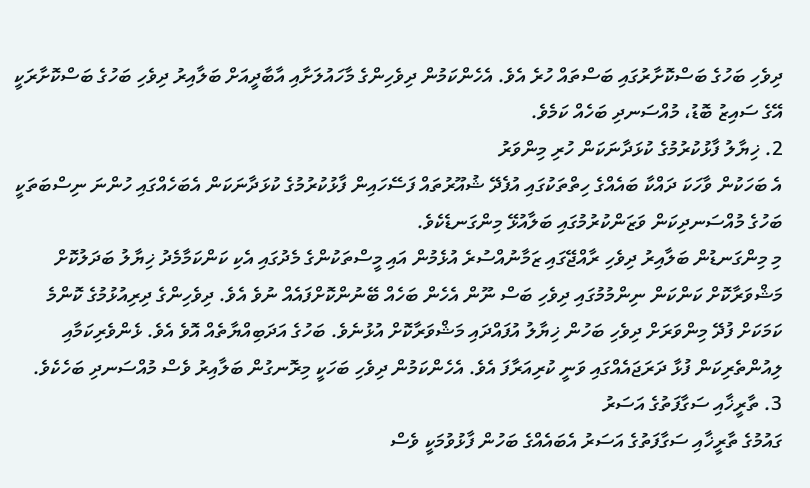ދިވެހި ބަހުގެ ބަސްކޮށާރުގައި ބަސްތައް ހުރެ އެވެ. އެހެންކަމުން ދިވެހިންގެ މާހައުލަށާއި އާބާދީއަށް ބަލާއިރު ދިވެހި ބަހުގެ ބަސްކޮށާރަކީ އޭގެ ސައިޒު ބޮޑު، މުއްސަނދި ބަހެއް ކަމެވެ.
2. ޚިޔާލު ފާޅުކުރުމުގެ ކުޅަދާނަކަން ހުރި މިންވަރު
އެ ބަހަކުން ވާހަކަ ދައްކާ ބައެއްގެ ހިތްތަކުގައި އުފެދޭ ޝުއޫރުތައް ފަސޭހައިން ފާޅުކުރުމުގެ ކުޅަދާނަކަން އެބަހެއްގައި ހުންނަ ނިސްބަތަކީ ބަހުގެ މުއްސަނދިކަން ވަޒަންކުރުމުގައި ބަލާއުޅޭ މިންގަނޑެކެވެ.
މި މިންގަނޑުން ބަލާއިރު ދިވެހި ރާއްޖޭގައި ޒަމާނުއްސުރެ އުޅެމުން އައި މީސްތަކުންގެ މެދުގައި އެކި ކަންކަމާމެދު ޚިޔާލު ބަދަލުކޮށް މަޝްވަރާކޮށް ކަންކަން ނިންމުމުގައި ދިވެހި ބަސް ނޫން އެހެން ބަހެއް ބޭނުންކޮށްފައެއް ނުވެ އެވެ. ދިވެހިންގެ ދިރިއުޅުމުގެ ކޮންމެ ކަމަކަށް ފުދޭ މިންވަރަށް ދިވެހި ބަހުން ޚިޔާލު އުފައްދައި މަޝްވަރާކޮށް އުޅުނެވެ. ބަހުގެ އަދަބިއްޔާތެއް އޮވެ އެވެ. ޅެންވެރިކަމާއި ލިއުންތެރިކަން ފުޅާ ދަރަޖައެއްގައި ވަނީ ކުރިއަރާފަ އެވެ. އެހެންކަމުން ދިވެހި ބަހަކީ މިރޮނގުން ބަލާއިރު ވެސް މުއްސަނދި ބަހެކެވެ.
3. ތާރީޚާއި ސަގާފަތުގެ އަސަރު
ގައުމުގެ ތާރީޚާއި ސަގާފަތުގެ އަސަރު އެބައެއްގެ ބަހުން ފާޅުވުމަކީ ވެސް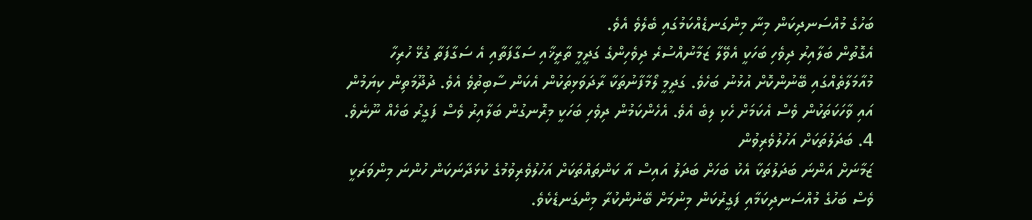ބަހުގެ މުއްސަނދިކަން މިނާ މިންގަނޑެއްކަމުގައި ބެލެވެ އެވެ.
އެގޮތުން ބަލާއިރު ދިވެހި ބަހަކީ އެވޭލާ ޒަމާނުއްސުރެ ދިވެހިންގެ ގަދީމީ ތާރީޚާއި ސަގާފަތާއި އެ ސަގާފަތާ ގުޅޭ ހުރިހާ މުއާމަލާތެއްގައި ބޭނުންކޮށް އުޅުނު ބަހެވެ. ގަދީމީ ލޯމާފާނުތަކާ ރާދަވަޅިތަކުން އެކަން ސާބިތުވެ އެވެ. ދުދޫމަތިން ކިޔަމުން އައި ވާހަކަތަކުން ވެސް އެކަމަށް ހެކި ލިބެ އެވެ. އެހެންކަމުން ދިވެހި ބަހަކީ މިރޮނގުން ބަލާއިރު ވެސް ފަގީރު ބަހެއް ނޫނެވެ.
4. ބަދަލުތަކަށް އަހުލުވެރިވުން
ޒަމާނަށް އަންނަ ބަދަލުތަކާ އެކު ބަހަށް ބަދަލު އައިސް އާ ކަންތައްތަކަށް އަހުލުވެރިވުމުގެ ކުޅަދާނަކަން ހުންނަ މިންވަރަކީ ވެސް ބަހުގެ މުއްސަނދިކަމާއި ފަގީރުކަން މިނުމަށް ބޭނުންކުރާ މިންގަނޑެކެވެ.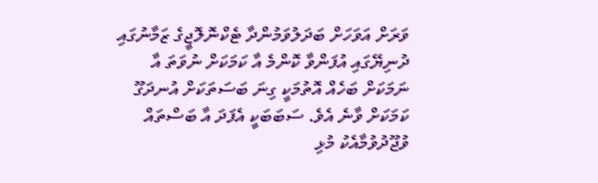ވަރަށް އަވަހަށް ބަދަލުވަމުންދާ ޓެކްނޮލޮޖީގެ ޒަމާނުގައި ދުނިޔޭގައި އުފަންވާ ކޮންމެ އާ ކަމަކަށް ނުވަތަ އާ ނަމަކަށް ބަހެއް އޮތުމަކީ ގިނަ ބަސަތަކަށް އުނދަގޫ ކަމަކަށް ވާނެ އެވެ. ސަބަބަކީ އެފަދަ އާ ބަސްތައް ވުޖޫދުވުމާއެކު މުޅި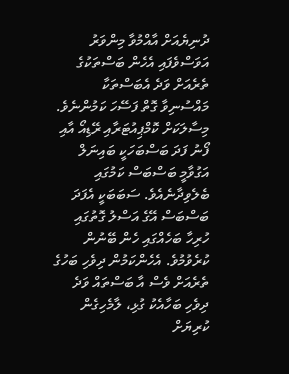ދުނިޔެއަށް އާއްމުވާ މިންވަރު އަވަސްވެފައި އެހެން ބަސްތަކުގެ ތެރެއަށް ވަދެ އެބަސްތަކާ މައްސުނިވާ ގޮތް ފަސޭހަ ކަމުންނެވެ. މިސާލަކަށް ކޮމްޕިއުޓަރާއި ރޭޑިއޯ އާއި ފޯނު ފަދަ ބަސްބަހަކީ ބައިނަލް އަގުވާމީ ބަސްބަސް ކަމުގައި ބެލެވިދާނެއެވެ. ސަބަބަކީ އެފަދަ ބަސްބަސް އޭގެ އަސްލު ގޮތުގައި ހުރިހާ ބަހެއްގައި ހެން ބޭނުން ކުރެވުމުވެ. އެހެންކަމުން ދިވެހި ބަހުގެ ތެރެއަށް ވެސް އާ ބަސްތައް ވަދެ ދިވެހި ބަހާއެކު ގުޅި، ލާމެހިގެން ކުރިޔަށް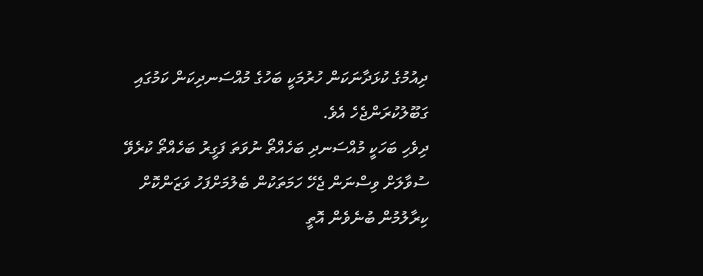ދިއުމުގެ ކުޅަދާނަކަން ހުރުމަކީ ބަހުގެ މުއްސަނދިކަން ކަމުގައި ގަބޫލުކުރަންޖެހެ އެވެ.
ދިވެހި ބަހަކީ މުއްސަނދި ބަހެއްތޯ ނުވަތަ ފަގީރު ބަހެއްތޯ ކުރެވޭ ސުވާލަށް ވިސްނަން ޖެހޭ ހަމަތަކުން ބެލުމަށްފަހު ވަޒަންކޮށް ކިރާލުމުން ބުނެވެން އޮތީ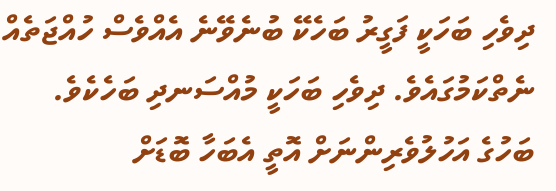ދިވެހި ބަހަކީ ފަގީރު ބަހެކޭ ބުނެވޭނެ އެއްވެސް ހުއްޖަތެއް ނެތްކަމުގައެވެ. ދިވެހި ބަހަކީ މުއްސަނދި ބަހެކެވެ. ބަހުގެ އަހުލުވެރިންނަށް އޮތީ އެބަހާ ބޮޑަށް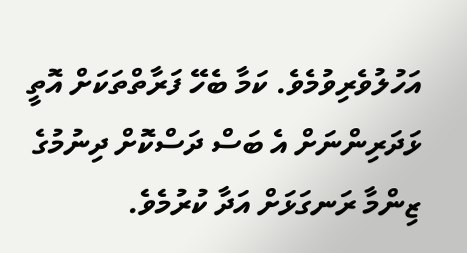އަހުލުވެރިވުމެވެ. ކަމާ ބެހޭ ފަރާތްތަކަށް އޮތީ ޅަދަރިންނަށް އެ ބަސް ދަސްކޮށް ދިނުމުގެ ޒިންމާ ރަނގަޅަށް އަދާ ކުރުމެވެ.